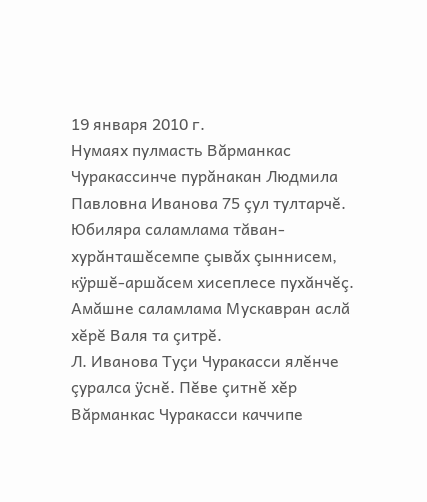19 января 2010 г.
Нумаях пулмасть Вăрманкас Чуракассинче пурăнакан Людмила Павловна Иванова 75 çул тултарчĕ. Юбиляра саламлама тăван-хурăнташĕсемпе çывăх çыннисем, кÿршĕ-аршăсем хисеплесе пухăнчĕç. Амăшне саламлама Мускавран аслă хĕрĕ Валя та çитрĕ.
Л. Иванова Туçи Чуракасси ялĕнче çуралса ÿснĕ. Пĕве çитнĕ хĕр Вăрманкас Чуракасси каччипе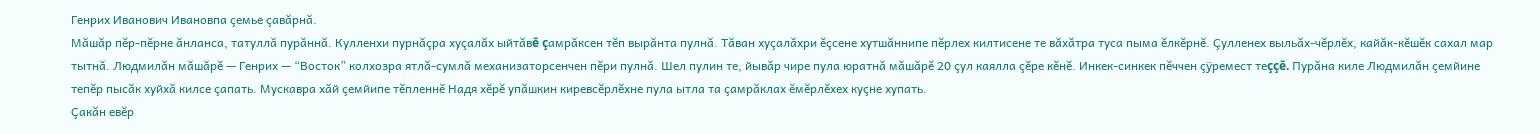Генрих Иванович Ивановпа çемье çавăрнă.
Мăшăр пĕр-пĕрне ăнланса, татуллă пурăннă. Кулленхи пурнăçра хуçалăх ыйтăвĕ çамрăксен тĕп вырăнта пулнă. Тăван хуçалăхри ĕçсене хутшăннипе пĕрлех килтисене те вăхăтра туса пыма ĕлкĕрнĕ. Çулленех выльăх-чĕрлĕх, кайăк-кĕшĕк сахал мар тытнă. Людмилăн мăшăрĕ — Генрих — “Восток” колхозра ятлă-сумлă механизаторсенчен пĕри пулнă. Шел пулин те, йывăр чире пула юратнă мăшăрĕ 20 çул каялла çĕре кĕнĕ. Инкек-синкек пĕччен çÿремест теççĕ. Пурăна киле Людмилăн çемйине тепĕр пысăк хуйхă килсе çапать. Мускавра хăй çемйипе тĕпленнĕ Надя хĕрĕ упăшкин киревсĕрлĕхне пула ытла та çамрăклах ĕмĕрлĕхех куçне хупать.
Çакăн евĕр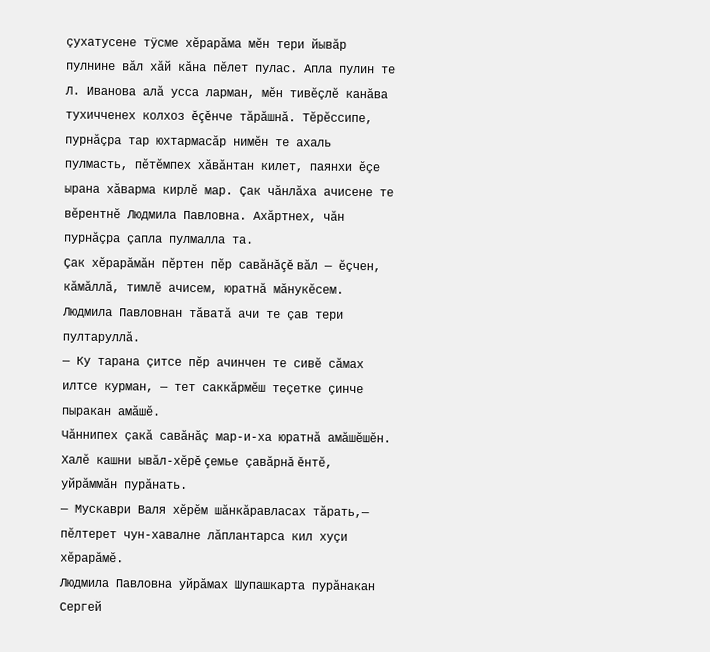çухатусене тÿсме хĕрарăма мĕн тери йывăр пулнине вăл хăй кăна пĕлет пулас. Апла пулин те Л. Иванова алă усса ларман, мĕн тивĕçлĕ канăва тухичченех колхоз ĕçĕнче тăрăшнă. Тĕрĕссипе, пурнăçра тар юхтармасăр нимĕн те ахаль пулмасть, пĕтĕмпех хăвăнтан килет, паянхи ĕçе ырана хăварма кирлĕ мар. Çак чăнлăха ачисене те вĕрентнĕ Людмила Павловна. Ахăртнех, чăн пурнăçра çапла пулмалла та.
Çак хĕрарăмăн пĕртен пĕр савăнăçĕ вăл — ĕçчен, кăмăллă, тимлĕ ачисем, юратнă мăнукĕсем. Людмила Павловнан тăватă ачи те çав тери пултаруллă.
— Ку тарана çитсе пĕр ачинчен те сивĕ сăмах илтсе курман, — тет саккăрмĕш теçетке çинче пыракан амăшĕ.
Чăннипех çакă савăнăç мар-и-ха юратнă амăшĕшĕн.
Халĕ кашни ывăл-хĕрĕ çемье çавăрнă ĕнтĕ, уйрăммăн пурăнать.
— Мускаври Валя хĕрĕм шăнкăравласах тăрать,— пĕлтерет чун-хавалне лăплантарса кил хуçи хĕрарăмĕ.
Людмила Павловна уйрăмах Шупашкарта пурăнакан Сергей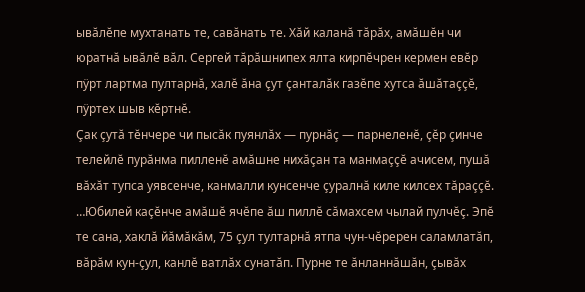ывăлĕпе мухтанать те, савăнать те. Хăй каланă тăрăх, амăшĕн чи юратнă ывăлĕ вăл. Сергей тăрăшнипех ялта кирпĕчрен кермен евĕр пÿрт лартма пултарнă, халĕ ăна çут çанталăк газĕпе хутса ăшăтаççĕ, пÿртех шыв кĕртнĕ.
Çак çутă тĕнчере чи пысăк пуянлăх — пурнăç — парнеленĕ, çĕр çинче телейлĕ пурăнма пилленĕ амăшне нихăçан та манмаççĕ ачисем, пушă вăхăт тупса уявсенче, канмалли кунсенче çуралнă киле килсех тăраççĕ.
…Юбилей каçĕнче амăшĕ ячĕпе ăш пиллĕ сăмахсем чылай пулчĕç. Эпĕ те сана, хаклă йăмăкăм, 75 çул тултарнă ятпа чун-чĕререн саламлатăп, вăрăм кун-çул, канлĕ ватлăх сунатăп. Пурне те ăнланнăшăн, çывăх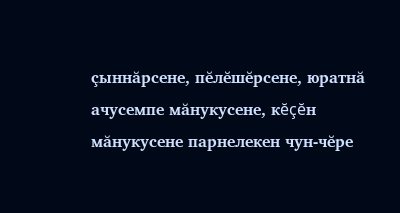çыннăрсене, пĕлĕшĕрсене, юратнă ачусемпе мăнукусене, кĕçĕн мăнукусене парнелекен чун-чĕре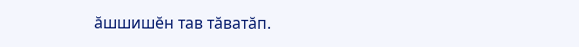ăшшишĕн тав тăватăп.